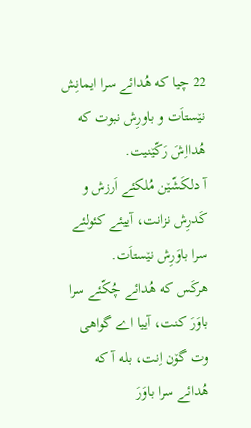22 چیا که هُدائے سرا ایمانِش نێستاَت و باورِش نبوت که هُدااِشَ رَکّێنیت.
آ دلکَشّێن مُلکئے اَرزش و کَدرِش نزانت، آییئے کئولئے سرا باوَرِش نێستاَت.
هرکَس که هُدائے چُکّئے سرا باوَرَ کنت، آییا اے گواهی وت گۆن اِنت، بله آ که هُدائے سرا باوَرَ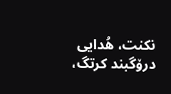نکنت، هُدایی درۆگبند کرتگ،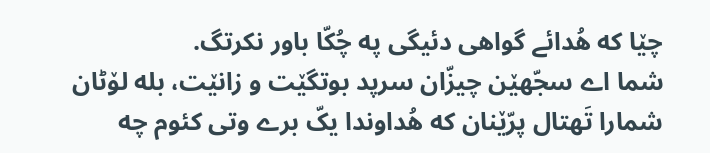چێا که هُدائے گواهی دئیگی په چُکّا باور نکرتگ.
شما اے سجّهێن چیزّان سرپد بوتگێت و زانێت، بله لۆٹان شمارا تَهتال پرّێنان که هُداوندا یکّ برے وتی کئوم چه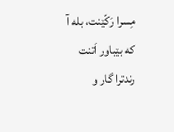مِسرا رَکّێنت، بله آ که بێباور اَتنت رندترا گار و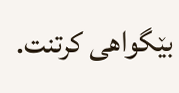بێگواهی کرتنت.